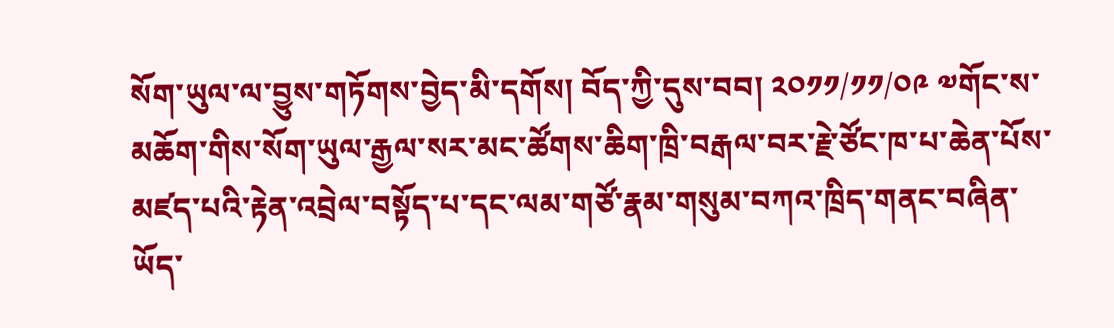སོག་ཡུལ་ལ་བྱུས་གཏོགས་བྱེད་མི་དགོས། བོད་ཀྱི་དུས་བབ། ༢༠༡༡/༡༡/༠༩ ༧གོང་ས་མཆོག་གིས་སོག་ཡུལ་རྒྱལ་སར་མང་ཚོགས་ཆིག་ཁྲི་བརྒལ་བར་རྗེ་ཙོང་ཁ་པ་ཆེན་པོས་མཛད་པའི་རྟེན་འབྲེལ་བསྟོད་པ་དང་ལམ་གཙོ་རྣམ་གསུམ་བཀའ་ཁྲིད་གནང་བཞིན་ཡོད་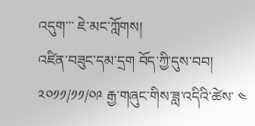འདུག་་་ ཇེ་མང་ཀློགས།
འཛིན་བཟུང་དམ་དྲག བོད་ཀྱི་དུས་བབ། ༢༠༡༡/༡༡/༠༩ རྒྱ་གཞུང་གིས་ཟླ་འདིའི་ཚེས་ ༤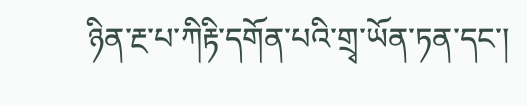ཉིན་རྔ་པ་ཀིརྟི་དགོན་པའི་གྲྭ་ཡོན་ཏན་དང་།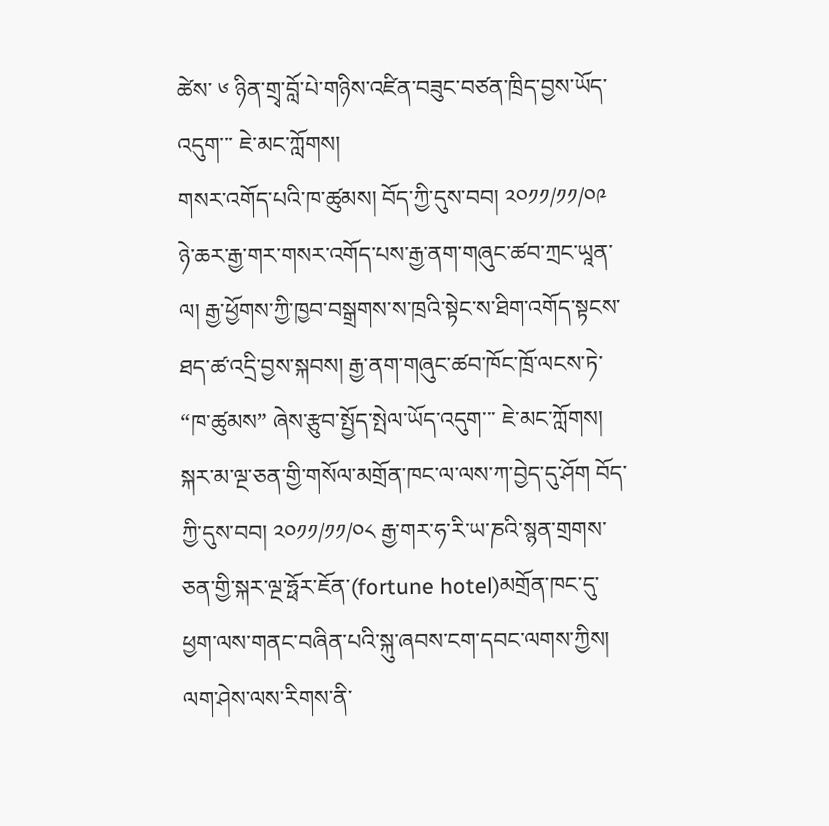ཚེས་ ༦ ཉིན་གྲྭ་བློ་པེ་གཉིས་འཛིན་བཟུང་བཙན་ཁྲིད་བྱས་ཡོད་འདུག་་་ ཇེ་མང་ཀློགས།
གསར་འགོད་པའི་ཁ་ཚུམས། བོད་ཀྱི་དུས་བབ། ༢༠༡༡/༡༡/༠༩ ཉེ་ཆར་རྒྱ་གར་གསར་འགོད་པས་རྒྱ་ནག་གཞུང་ཚབ་ཀྲང་ཡཱན་ལ། རྒྱ་ཕྱོགས་ཀྱི་ཁྱབ་བསྒྲགས་ས་ཁྲའི་སྟེང་ས་ཐིག་འགོད་སྟངས་ཐད་ཚ་འདྲི་བྱས་སྐབས། རྒྱ་ནག་གཞུང་ཚབ་ཁོང་ཁྲོ་ལངས་ཏེ་ “ཁ་ཚུམས” ཞེས་རྩུབ་སྤྱོད་སྤེལ་ཡོད་འདུག་་་ ཇེ་མང་ཀློགས།
སྐར་མ་ལྔ་ཅན་གྱི་གསོལ་མགྲོན་ཁང་ལ་ལས་ཀ་བྱེད་དུ་ཤོག བོད་ཀྱི་དུས་བབ། ༢༠༡༡/༡༡/༠༨ རྒྱ་གར་ཧ་རི་ཡ་ཎའི་སྙན་གྲགས་ཅན་གྱི་སྐར་ལྔ་ཧྥོར་ཇོན་(fortune hotel)མགྲོན་ཁང་དུ་ཕྱག་ལས་གནང་བཞིན་པའི་སྐུ་ཞབས་ངག་དབང་ལགས་ཀྱིས། ལག་ཤེས་ལས་རིགས་ནི་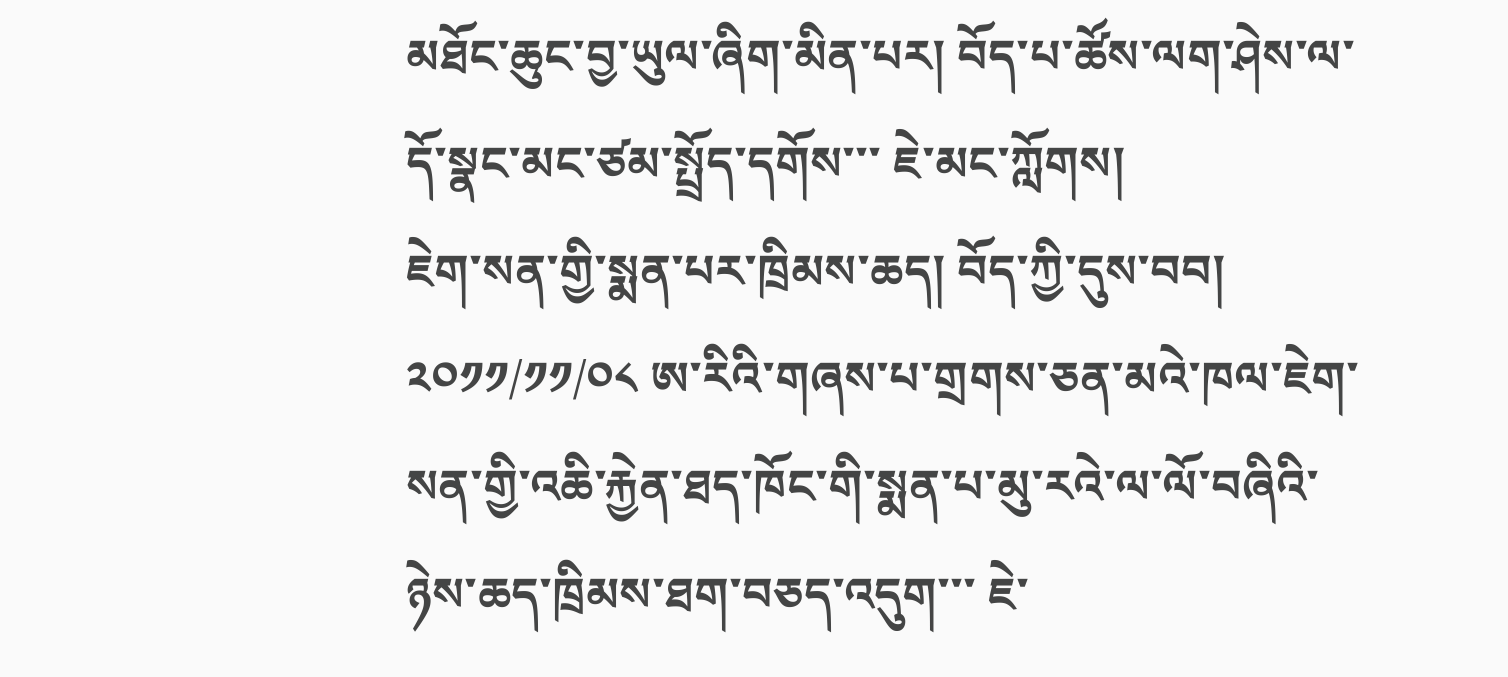མཐོང་ཆུང་བྱ་ཡུལ་ཞིག་མིན་པར། བོད་པ་ཚོས་ལག་ཤེས་ལ་དོ་སྣང་མང་ཙམ་སྤྲོད་དགོས་་་ ཇེ་མང་ཀློགས།
ཇེག་སན་གྱི་སྨན་པར་ཁྲིམས་ཆད། བོད་ཀྱི་དུས་བབ། ༢༠༡༡/༡༡/༠༨ ཨ་རིའི་གཞས་པ་གྲགས་ཅན་མའེ་ཁལ་ཇེག་སན་གྱི་འཆི་རྐྱེན་ཐད་ཁོང་གི་སྨན་པ་མུ་རའེ་ལ་ལོ་བཞིའི་ཉེས་ཆད་ཁྲིམས་ཐག་བཅད་འདུག་་་ ཇེ་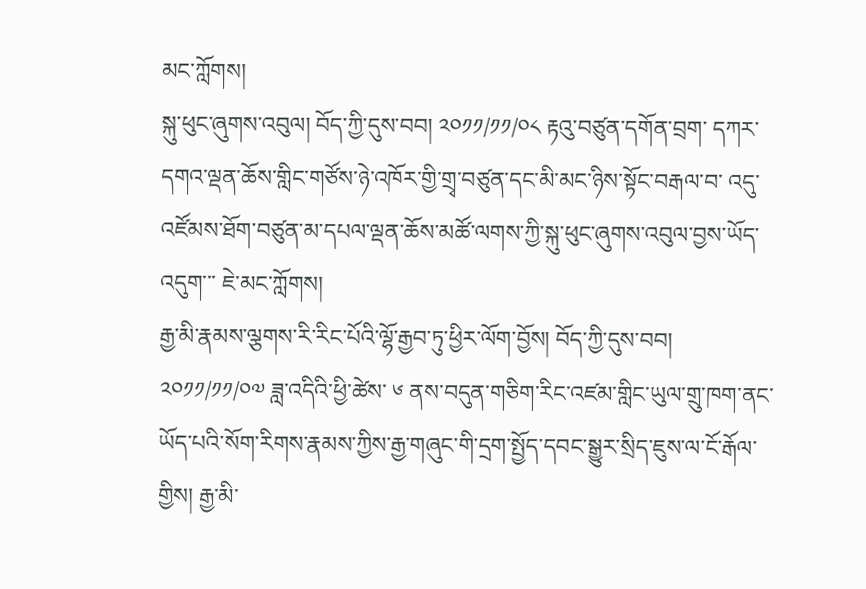མང་ཀློགས།
སྐུ་ཕུང་ཞུགས་འབུལ། བོད་ཀྱི་དུས་བབ། ༢༠༡༡/༡༡/༠༨ རྟའུ་བཙུན་དགོན་བྲག་ དཀར་དགའ་ལྡན་ཆོས་གླིང་གཙོས་ཉེ་འཁོར་གྱི་གྲྭ་བཙུན་དང་མི་མང་ཉིས་སྟོང་བརྒལ་བ་ འདུ་འཛོམས་ཐོག་བཙུན་མ་དཔལ་ལྡན་ཆོས་མཚོ་ལགས་ཀྱི་སྐུ་ཕུང་ཞུགས་འབུལ་བྱས་ཡོད་འདུག་་་ ཇེ་མང་ཀློགས།
རྒྱ་མི་རྣམས་ལྕགས་རི་རིང་པོའི་ལྷོ་རྒྱབ་ཏུ་ཕྱིར་ལོག་བྱོས། བོད་ཀྱི་དུས་བབ། ༢༠༡༡/༡༡/༠༧ ཟླ་འདིའི་ཕྱི་ཚེས་ ༦ ནས་བདུན་གཅིག་རིང་འཛམ་གླིང་ཡུལ་གྲུ་ཁག་ནང་ཡོད་པའི་སོག་རིགས་རྣམས་ཀྱིས་རྒྱ་གཞུང་གི་དྲག་སྤྱོད་དབང་སྒྱུར་སྲིད་ཇུས་ལ་ངོ་རྒོལ་གྱིས། རྒྱ་མི་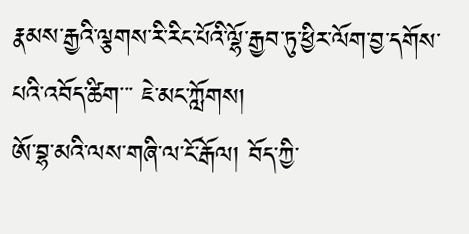རྣམས་རྒྱའི་ལྕགས་རི་རིང་པོའི་ལྷོ་རྒྱབ་ཏུ་ཕྱིར་ལོག་བྱ་དགོས་པའི་འབོད་ཚིག་་་ ཇེ་མང་ཀློགས།
ཨོ་བྷ་མའི་ལས་གཞི་ལ་ངོ་རྒོལ། བོད་ཀྱི་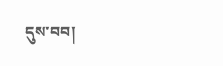དུས་བབ།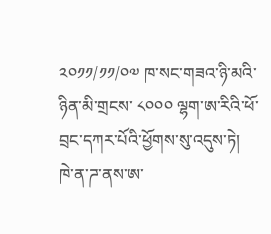༢༠༡༡/༡༡/༠༧ ཁ་སང་གཟའ་ཉི་མའི་ཉིན་མི་གྲངས་ ༨༠༠༠ ལྷག་ཨ་རིའི་ཕོ་བྲང་དཀར་པོའི་ཕྱོགས་སུ་འདུས་ཏེ། ཁེ་ན་ཌ་ནས་ཨ་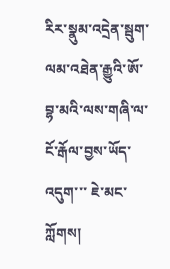རིར་སྣུམ་འདྲེན་སྦུག་ལམ་འཐེན་རྒྱུའི་ཨོ་བྷ་མའི་ལས་གཞི་ལ་ངོ་རྒོལ་བྱས་ཡོད་འདུག་་་ ཇེ་མང་ཀློགས།